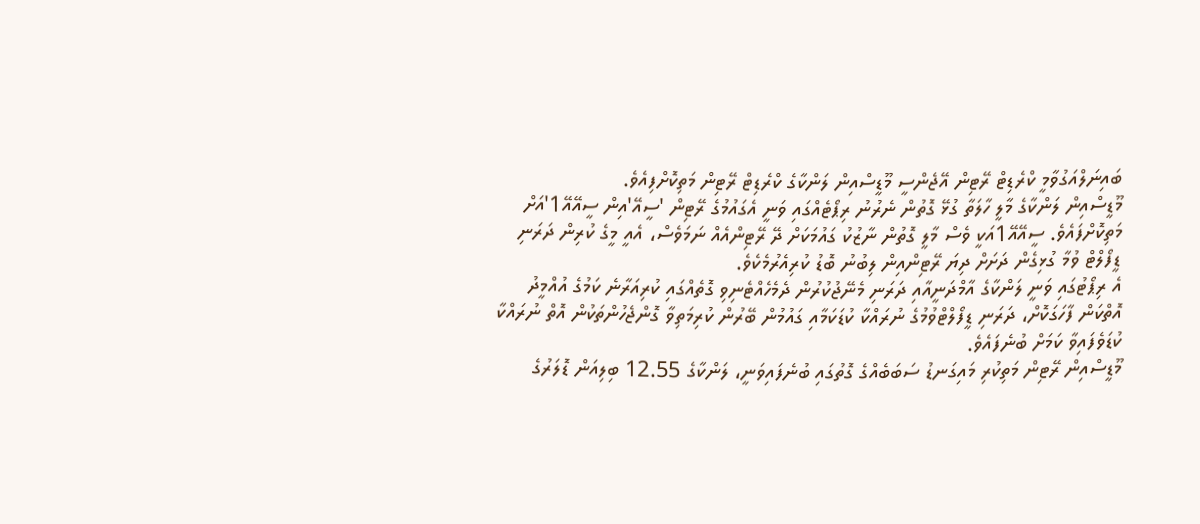ބައިނަލްއަގުވާމީ ކްރެޑިޓް ރޭޓިން އޭޖެންސީ މޫޑީސްއިން ލަންކާގެ ކްރެޑިޓް ރޭޓިން މަތިކޮށްފިއެވެ.
މޫޑީސްއިން ލަންކާގެ މާލީ ހާލަތާ ގުޅޭ ގޮތުން ނެރުނު ރިޕޯޓެއްގައި ވަނީ އެގައުމުގެ ރޭޓިން 'ސީއޭ'އިން ސީއޭއޭ1'އަށް މަތިކޮށްފައެވެ. ސީއޭއޭ1އަކީ ވެސް މާލީ ގޮތުން ނާޒުކު ގައުމަކަށް ދޭ ރޭޓިންއެއް ނަމަވެސް، އެއީ މީގެ ކުރިން ދަރަނި ޑީފޯލްޓް ވުމާ ގުޅިގެން ދަށަށް ދިޔަ ރޭޓިންއިން ލިބުނު ބޮޑު ކުރިއެރުމެކެވެ.
އެ ރިޕޯޓުގައި ވަނީ ލަންކާގެ އާމްދަނީއާއި ދަރަނި މެނޭޖުކުރުން ދެމެހެއްޓެނިވި ގޮތެއްގައި ކުރިއަރާނެ ކަމުގެ އުއްމީދު އޮތްކަން ފާހަގަކޮށް، ދަރަނި ޑީފޯލްޓްވުމުގެ ނުރައްކާ ކުޑަކަމާއި ގައުމުން ބޭރުން ކުރިމަތިވާ ގޮންޖެހުންތަކުން އޮތް ނުރައްކާ ކުޑަވެފައިވާ ކަމަށް ބުނެފައެވެ.
މޫޑީސްއިން ރޭޓިން މަތިކުރި މައިގަނޑު ސަބަބެއްގެ ގޮތުގައި ބުނެފައިވަނީ، ލަންކާގެ 12.55 ބިލިއަން ޑޮލަރުގެ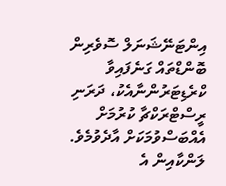އިންޓަނޭޝަނަލް ސޮވެރިން ބޮންޑްތައް ގަނެފައިވާ ކްރެޑިޓަރުންނާއެކު، ދަރަނި ރީސްޓްރަކްޗާ ކުރުމަށް އެއްބަސްވުމަކަށް އާދެވުމެވެ. ލަންކާއިން އެ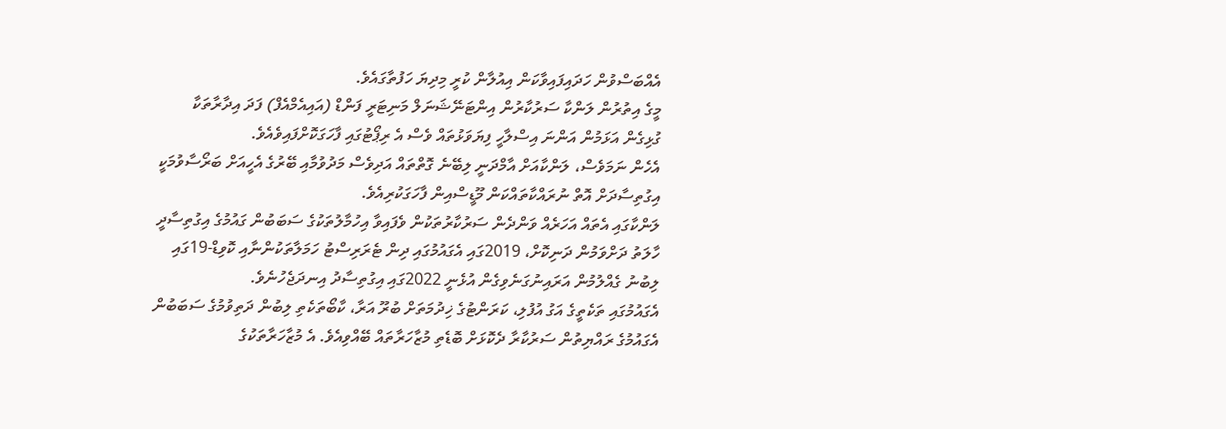އެއްބަސްވުން ހަދައިފައިވާކަން އިއުލާން ކުރީ މިދިޔަ ހަފުތާގައެވެ.
މީގެ އިތުރުން ލަންކާ ސަރުކާރުން އިންޓަނޭޝަނަލް މަނިޓަރީ ފަންޑް (އައިއެމްއެފް) ފަދަ އިދާރާތަކާ ގުޅިގެން އަޅަމުން އަންނަ އިސްލާހީ ފިޔަވަޅުތައް ވެސް އެ ރިޕޯޓުގައި ފާހަގަކޮށްފައިވެއެވެ.
އެހެން ނަމަވެސް، ލަންކާއަށް އާމްދަނީ ލިބޭނެ ގޮތްތައް އަދިވެސް މަދުވުމާއި ބޭރުގެ އެހީއަށް ބަރޯސާވުމަކީ އިގުތިސާދަށް އޮތް ނުރައްކާތައްކަން މޫޑީސްއިން ފާހަގަކުރިއެވެ.
ލަންކާގައި އެތައް އަހަރެއް ވަންދެން ސަރުކާރުތަކުން ވެފައިވާ އިހުމާލުތަކުގެ ސަބަބުން ގައުމުގެ އިގުތިސާދީ ހާލަތު ދަށްވަމުން ދަނިކޮށް، 2019ގައި އެގައުމުގައި ދިން ޓެރަރިސްޓު ހަމަލާތަކުންނާއި ކޮވިޑް-19ގައި ލިބުނު ގެއްލުމުން އަރައިނުގަނެވިގެން އުޅެނީ 2022ގައި އިގުތިސާދު އިނދަޖެހުނެވެ.
އެގައުމުގައި ތަކެތީގެ އަގު އުފުލި، ކަރަންޓުގެ ޚިދުމަތަށް ބުރޫ އަރާ، ކާބޯތަކެތި ލިބުން ދަތިވުމުގެ ސަބަބުން އެގައުމުގެ ރައްޔިތުން ސަރުކާރާ ދެކޮޅަށް ބޮޑެތި މުޒާހަރާތައް ބޭއްވިއެވެ. އެ މުޒާހަރާތަކުގެ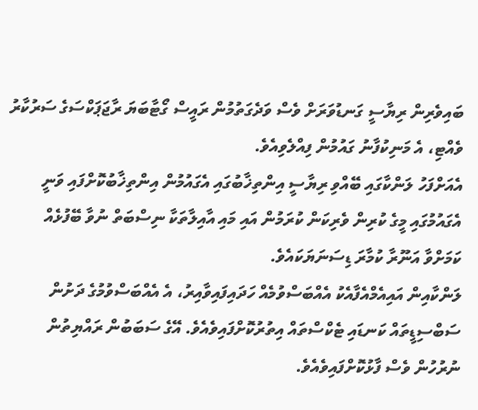ބައިވެރިން ރިޔާސީ ގަނޑުވަރަށް ވެސް ވަދެގަތުމުން ރައީސް ގޯޓާބަޔަ ރާޖަޕަކްސަގެ ސަރުކާރު ވެއްޓި، އެ މަނިކުފާނު ގައުމުން ފިއްލެވިއެވެ.
އެއަށްފަހު ލަންކާގައި ބޭއްވި ރިޔާސީ އިންތިޚާބުގައި އެގައުމުން އިންތިޚާބުކޮށްފައި ވަނީ އެގައުމުގައި މީގެ ކުރިން ވެރިކަން ކުރަމުން އައި މައި އާއިލާތަކާ ނިސްބަތް ނުވާ ބޭފުޅެއް ކަމަށްވާ އަނޫރާ ކުމާރަ ޑިސަނަޔަކައެވެ.
ލަންކާއިން އައިއެމްއެފާއެކު އެއްބަސްވުމެއް ހަދައިފައިވާއިރު، އެ އެއްބަސްވުމުގެ ދަށުން ސަބްސިޑީތައް ކަނޑައި ޓެކްސްތައް އިތުރުކޮށްފައިވެއެވެ. އޭގެ ސަބަބުން ރައްޔިތުން ނުރުހުން ވެސް ފާޅުކޮށްފައިވެއެވެ.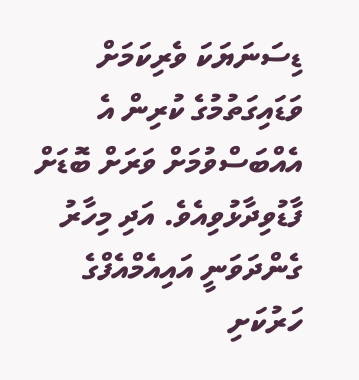ޑިސަނަޔަކަ ވެރިކަމަށް ވަޑައިގަތުމުގެ ކުރިން އެ އެއްބަސްވުމަށް ވަރަށް ބޮޑަށް ފާޑުވިދާޅުވިއެވެ. އަދި މިހާރު ގެންދަވަނީ އައިއެމްއެފްގެ ހަރުކަށި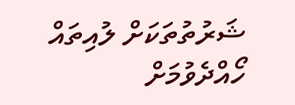ޝަރުތުތަކަށް ލުއިތައް ހޯއްދެވުމަށް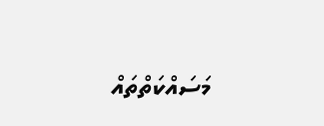މަސައްކަތްތައް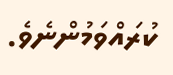ކުރައްވަމުންނެވެ.